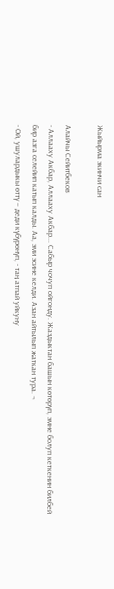Жыйырма экинчи сан

Алайчы Сейитбеков
- Аллааху Акбар, Аллааху Акбар... Сабыр чочуп ойгонду. Жаздыктан башын көтөрүп, эмне болуп кеткенин билбей бир азга селейип катып калды. Аа, эми эсине келди. Азан айтылып жаткан тура. ¬
- Ой, ушулардыкы өттү – деди күбүрөнүп, - таң атпай уйкуну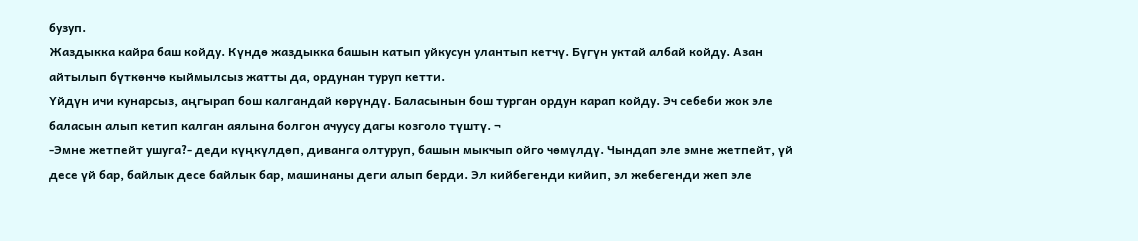бузуп.
Жаздыкка кайра баш койду. Күндө жаздыкка башын катып уйкусун улантып кетчү. Бүгүн уктай албай койду. Азан айтылып бүткөнчө кыймылсыз жатты да, ордунан туруп кетти.
Үйдүн ичи кунарсыз, аңгырап бош калгандай көрүндү. Баласынын бош турган ордун карап койду. Эч себеби жок эле баласын алып кетип калган аялына болгон ачуусу дагы козголо түштү. ¬
-Эмне жетпейт ушуга?- деди күңкүлдөп, диванга олтуруп, башын мыкчып ойго чөмүлдү. Чындап эле эмне жетпейт, үй десе үй бар, байлык десе байлык бар, машинаны деги алып берди. Эл кийбегенди кийип, эл жебегенди жеп эле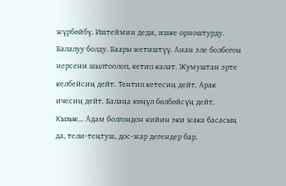жүрбөйбү. Иштеймин деди, ишке орноштурду. Балалуу болду. Баары жетиштүү. Анан эле болбогон нерсени шылтоолоп, кетип калат. Жумуштан эрте келбейсиң дейт. Тентип кетесиң дейт. Арак ичесиң дейт. Балаңа көңүл бөлбөйсүң дейт. Кызык... Адам болгондон кийин эки жака басасың да, тели-теңтуш, дос-жар дегендер бар.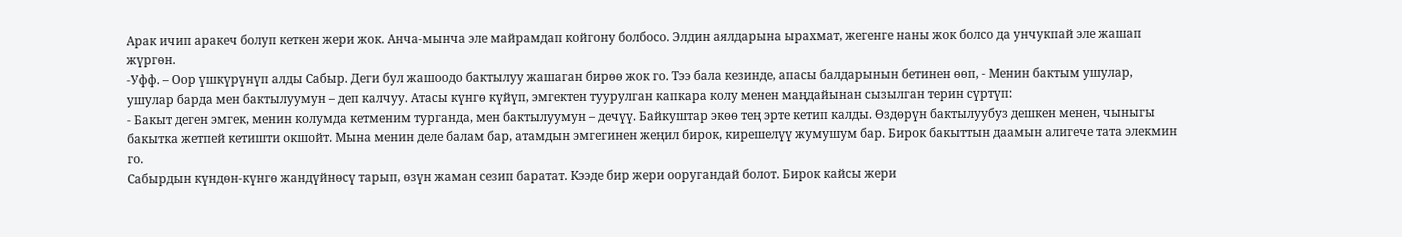Арак ичип аракеч болуп кеткен жери жок. Анча-мынча эле майрамдап койгону болбосо. Элдин аялдарына ырахмат, жегенге наны жок болсо да унчукпай эле жашап жүргөн.
-Уфф. – Оор үшкүрүнүп алды Сабыр. Деги бул жашоодо бактылуу жашаган бирөө жок го. Тээ бала кезинде, апасы балдарынын бетинен өөп, - Менин бактым ушулар, ушулар барда мен бактылуумун – деп калчуу. Атасы күнгө күйүп, эмгектен туурулган капкара колу менен маңдайынан сызылган терин сүртүп:
- Бакыт деген эмгек, менин колумда кетменим турганда, мен бактылуумун – дечүү. Байкуштар экөө тең эрте кетип калды. Өздөрүн бактылуубуз дешкен менен, чыныгы бакытка жетпей кетишти окшойт. Мына менин деле балам бар, атамдын эмгегинен жеңил бирок, кирешелүү жумушум бар. Бирок бакыттын даамын алигече тата элекмин го.
Сабырдын күндөн-күнгө жандүйнөсү тарып, өзүн жаман сезип баратат. Кээде бир жери ооругандай болот. Бирок кайсы жери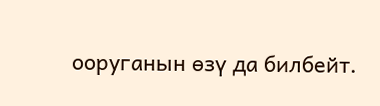ооруганын өзү да билбейт.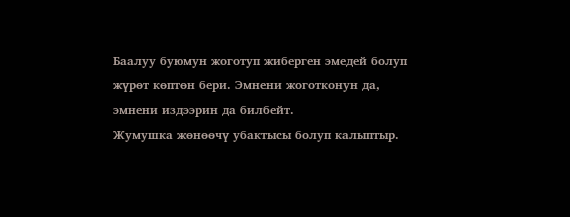Баалуу буюмун жоготуп жиберген эмедей болуп жүрөт көптөн бери. Эмнени жоготконун да, эмнени издээрин да билбейт.
Жумушка жөнөөчү убактысы болуп калыптыр.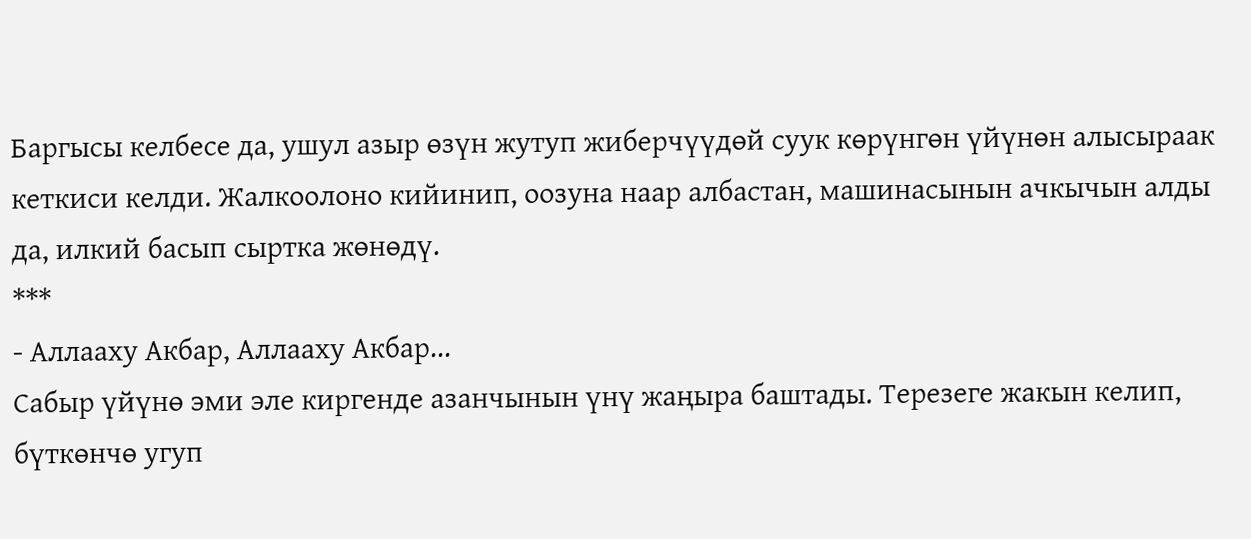Баргысы келбесе да, ушул азыр өзүн жутуп жиберчүүдөй суук көрүнгөн үйүнөн алысыраак кеткиси келди. Жалкоолоно кийинип, оозуна наар албастан, машинасынын ачкычын алды да, илкий басып сыртка жөнөдү.
***
- Аллааху Акбар, Аллааху Акбар...
Сабыр үйүнө эми эле киргенде азанчынын үнү жаңыра баштады. Терезеге жакын келип, бүткөнчө угуп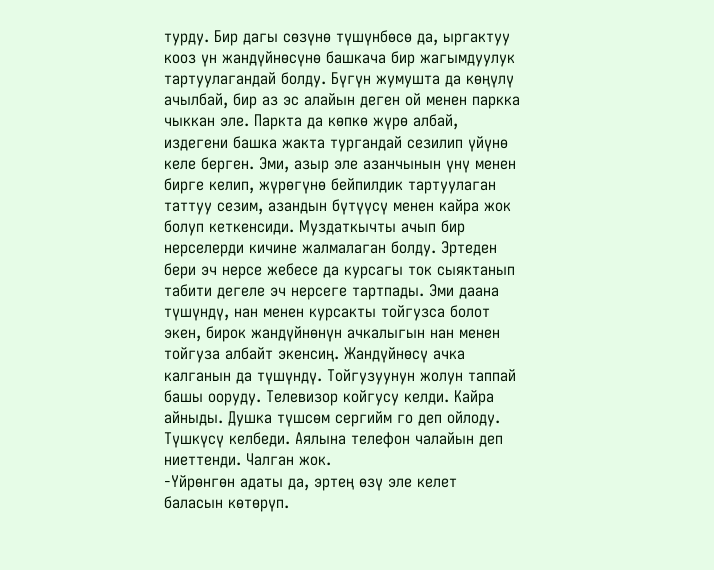турду. Бир дагы сөзүнө түшүнбөсө да, ыргактуу кооз үн жандүйнөсүнө башкача бир жагымдуулук тартуулагандай болду. Бүгүн жумушта да көңүлү ачылбай, бир аз эс алайын деген ой менен паркка чыккан эле. Паркта да көпкө жүрө албай, издегени башка жакта тургандай сезилип үйүнө келе берген. Эми, азыр эле азанчынын үнү менен бирге келип, жүрөгүнө бейпилдик тартуулаган таттуу сезим, азандын бүтүүсү менен кайра жок болуп кеткенсиди. Муздаткычты ачып бир нерселерди кичине жалмалаган болду. Эртеден бери эч нерсе жебесе да курсагы ток сыяктанып табити дегеле эч нерсеге тартпады. Эми даана түшүндү, нан менен курсакты тойгузса болот экен, бирок жандүйнөнүн ачкалыгын нан менен тойгуза албайт экенсиң. Жандүйнөсү ачка калганын да түшүндү. Тойгузуунун жолун таппай башы ооруду. Телевизор койгусу келди. Кайра айныды. Душка түшсөм сергийм го деп ойлоду. Түшкүсү келбеди. Аялына телефон чалайын деп ниеттенди. Чалган жок.
-Үйрөнгөн адаты да, эртең өзү эле келет баласын көтөрүп.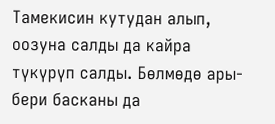Тамекисин кутудан алып, оозуна салды да кайра түкүрүп салды. Бөлмөдө ары-бери басканы да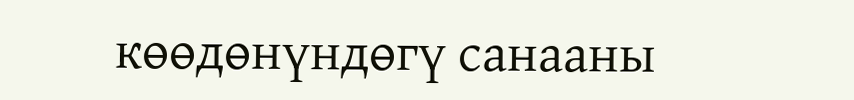көөдөнүндөгү санааны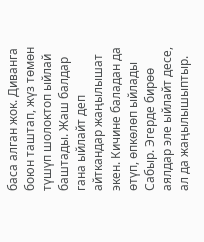баса алган жок. Диванга боюн таштап, жүз төмөн түшүп шолоктоп ыйлай баштады. Жаш балдар гана ыйлайт деп айткандар жаңылышат экен. Кичине баладан да өтүп, өпкөлөп ыйлады Сабыр. Эгерде бирөө аялдар эле ыйлайт десе, ал да жаңылышыптыр.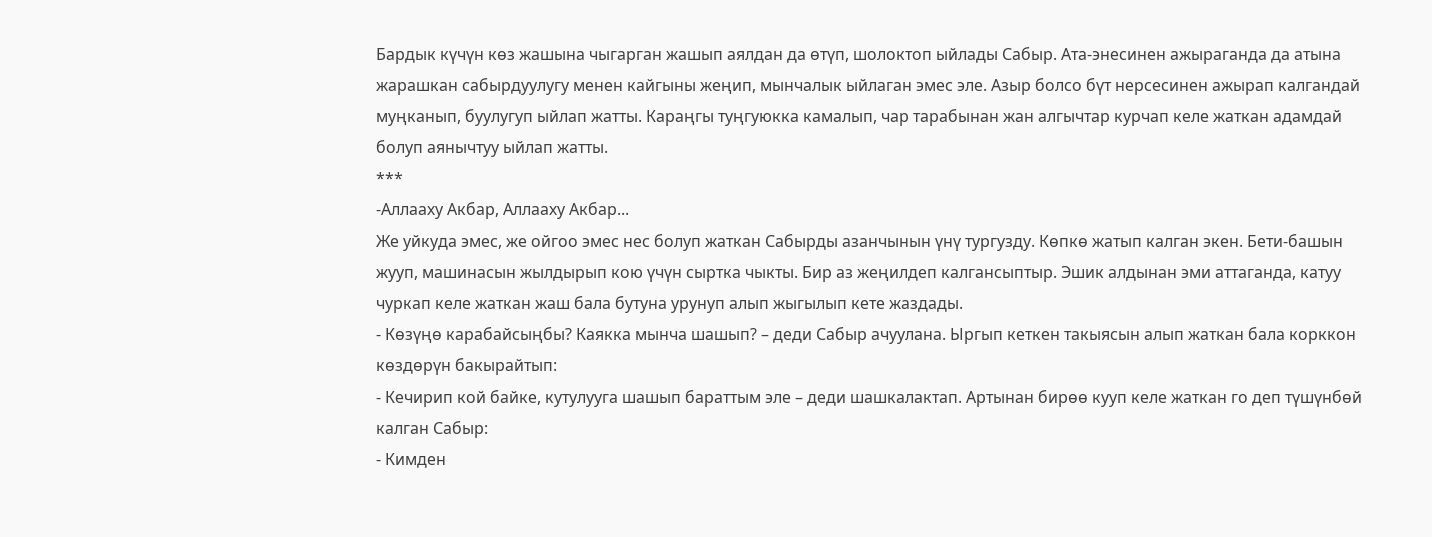Бардык күчүн көз жашына чыгарган жашып аялдан да өтүп, шолоктоп ыйлады Сабыр. Ата-энесинен ажыраганда да атына жарашкан сабырдуулугу менен кайгыны жеңип, мынчалык ыйлаган эмес эле. Азыр болсо бүт нерсесинен ажырап калгандай муңканып, буулугуп ыйлап жатты. Караңгы туңгуюкка камалып, чар тарабынан жан алгычтар курчап келе жаткан адамдай болуп аянычтуу ыйлап жатты.
***
-Аллааху Акбар, Аллааху Акбар...
Же уйкуда эмес, же ойгоо эмес нес болуп жаткан Сабырды азанчынын үнү тургузду. Көпкө жатып калган экен. Бети-башын жууп, машинасын жылдырып кою үчүн сыртка чыкты. Бир аз жеңилдеп калгансыптыр. Эшик алдынан эми аттаганда, катуу чуркап келе жаткан жаш бала бутуна урунуп алып жыгылып кете жаздады.
- Көзүңө карабайсыңбы? Каякка мынча шашып? – деди Сабыр ачуулана. Ыргып кеткен такыясын алып жаткан бала корккон көздөрүн бакырайтып:
- Кечирип кой байке, кутулууга шашып бараттым эле – деди шашкалактап. Артынан бирөө кууп келе жаткан го деп түшүнбөй калган Сабыр:
- Кимден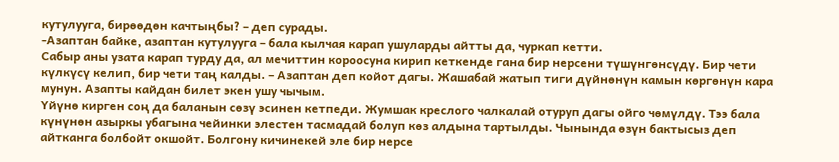кутулууга, бирөөдөн качтыңбы? – деп сурады.
-Азаптан байке, азаптан кутулууга – бала кылчая карап ушуларды айтты да, чуркап кетти.
Сабыр аны узата карап турду да, ал мечиттин короосуна кирип кеткенде гана бир нерсени түшүнгөнсүдү. Бир чети күлкүсү келип, бир чети таң калды. – Азаптан деп койот дагы. Жашабай жатып тиги дүйнөнүн камын көргөнүн кара мунун. Азапты кайдан билет экен ушу чычым.
Үйүнө кирген соң да баланын сөзү эсинен кетпеди. Жумшак креслого чалкалай отуруп дагы ойго чөмүлдү. Тээ бала күнүнөн азыркы убагына чейинки элестен тасмадай болуп көз алдына тартылды. Чынында өзүн бактысыз деп айтканга болбойт окшойт. Болгону кичинекей эле бир нерсе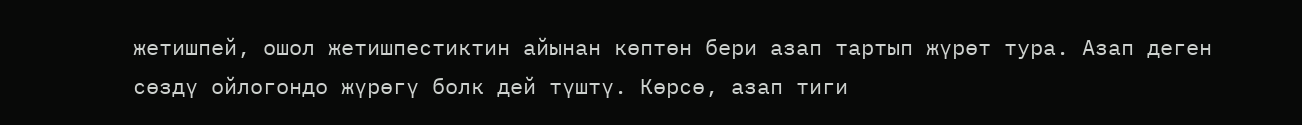жетишпей, ошол жетишпестиктин айынан көптөн бери азап тартып жүрөт тура. Азап деген сөздү ойлогондо жүрөгү болк дей түштү. Көрсө, азап тиги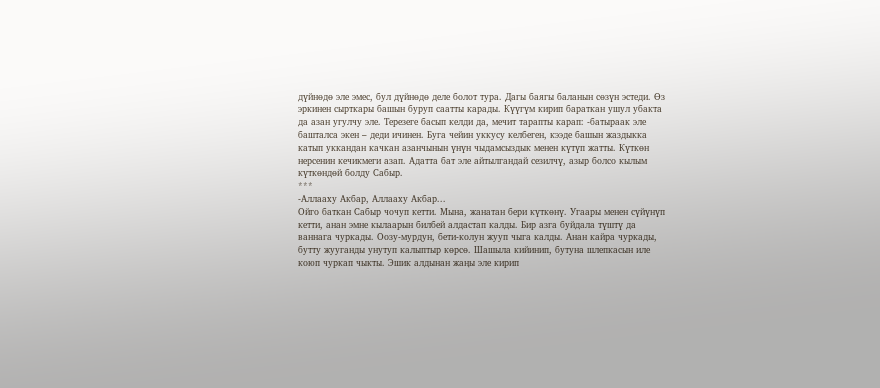дүйнөдө эле эмес, бул дүйнөдө деле болот тура. Дагы баягы баланын сөзүн эстеди. Өз эркинен сырткары башын буруп саатты карады. Күүгүм кирип бараткан ушул убакта да азан угулчу эле. Терезеге басып келди да, мечит тарапты карап: -батыраак эле башталса экен – деди ичинен. Буга чейин уккусу келбеген, кээде башын жаздыкка катып уккандан качкан азанчынын үнүн чыдамсыздык менен күтүп жатты. Күткөн нерсенин кечикмеги азап. Адатта бат эле айтылгандай сезилчү, азыр болсо кылым күткөндөй болду Сабыр.
***
-Аллааху Акбар, Аллааху Акбар...
Ойго баткан Сабыр чочуп кетти. Мына, жанатан бери күткөнү. Угаары менен сүйүнүп кетти, анан эмне кылаарын билбей алдастап калды. Бир азга буйдала түштү да ваннага чуркады. Оозу-мурдун, бети-колун жууп чыга калды. Анан кайра чуркады, бутту жууганды унутуп калыптыр көрсө. Шашыла кийинип, бутуна шлепкасын иле коюп чуркап чыкты. Эшик алдынан жаңы эле кирип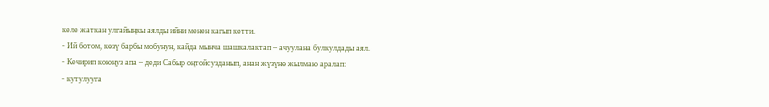келе жаткан улгайыңкы аялды ийни менен кагып кетти.
- Ий ботом, көзү барбы мобунун, кайда мынча шашкалактап – ачуулана булкулдады аял.
- Кечирип коюңуз апа – деди Сабыр оңтойсузданып, анан жүзүнө жылмаю аралап:
- кутулууга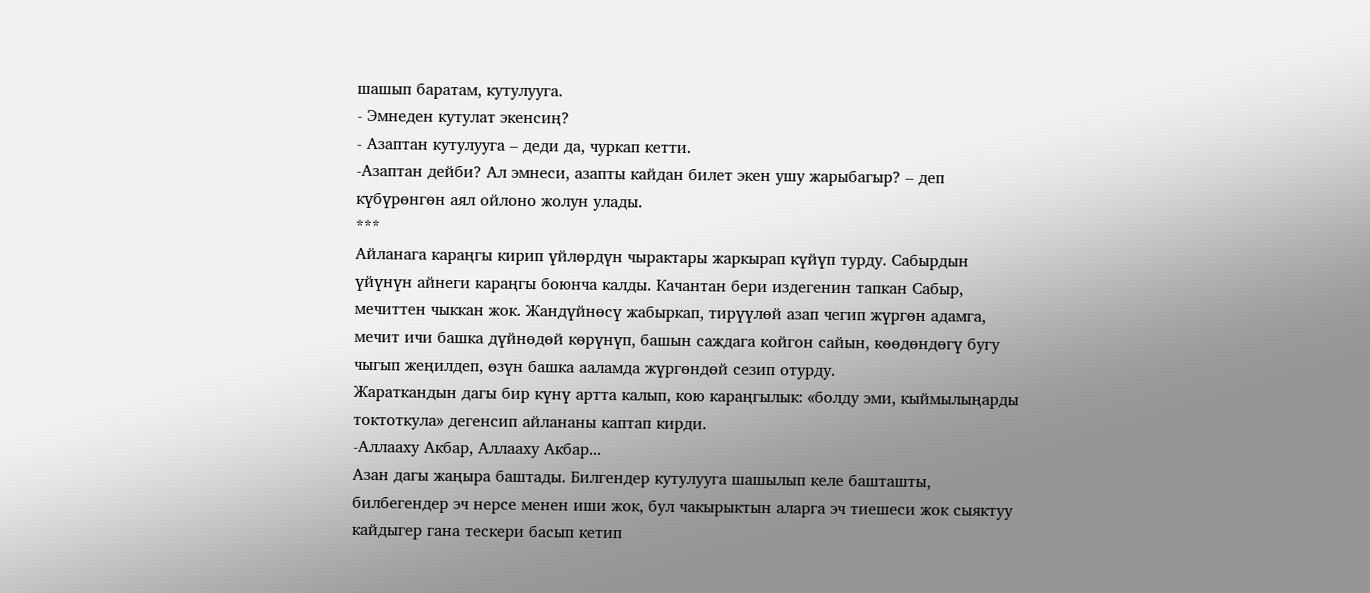шашып баратам, кутулууга.
- Эмнеден кутулат экенсиң?
- Азаптан кутулууга – деди да, чуркап кетти.
-Азаптан дейби? Ал эмнеси, азапты кайдан билет экен ушу жарыбагыр? – деп күбүрөнгөн аял ойлоно жолун улады.
***
Айланага караңгы кирип үйлөрдүн чырактары жаркырап күйүп турду. Сабырдын үйүнүн айнеги караңгы боюнча калды. Качантан бери издегенин тапкан Сабыр, мечиттен чыккан жок. Жандүйнөсү жабыркап, тирүүлөй азап чегип жүргөн адамга, мечит ичи башка дүйнөдөй көрүнүп, башын саждага койгон сайын, көөдөндөгү бугу чыгып жеңилдеп, өзүн башка ааламда жүргөндөй сезип отурду.
Жараткандын дагы бир күнү артта калып, кою караңгылык: «болду эми, кыймылыңарды токтоткула» дегенсип айлананы каптап кирди.
-Аллааху Акбар, Аллааху Акбар...
Азан дагы жаңыра баштады. Билгендер кутулууга шашылып келе башташты, билбегендер эч нерсе менен иши жок, бул чакырыктын аларга эч тиешеси жок сыяктуу кайдыгер гана тескери басып кетип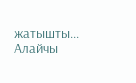жатышты...
Алайчы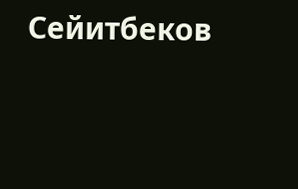Сейитбеков